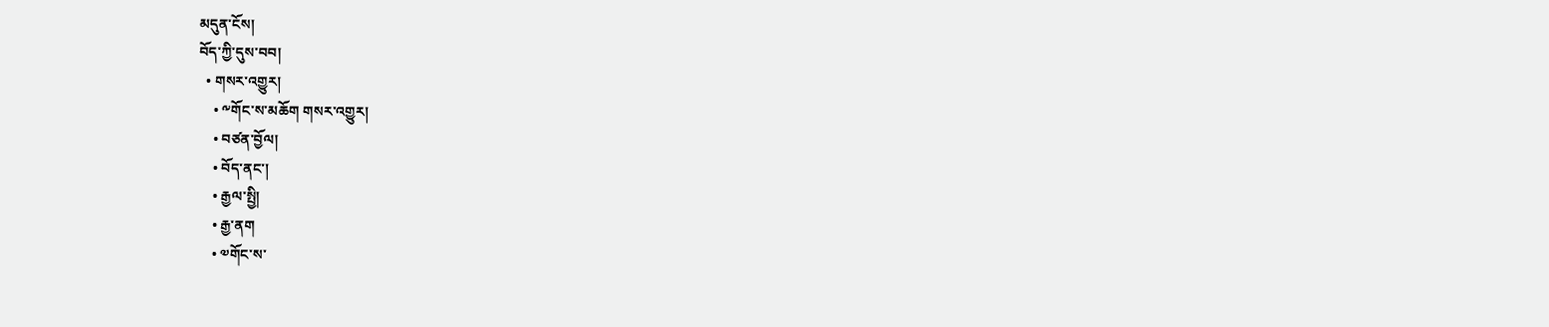མདུན་ངོས།
བོད་ཀྱི་དུས་བབ།
  • གསར་འགྱུར།
    • ༸གོང་ས་མཆོག གསར་འགྱུར།
    • བཙན་བྱོལ།
    • བོད་ནང་།
    • རྒྱལ་སྤྱི།
    • རྒྱ་ནག
    • ༧གོང་ས་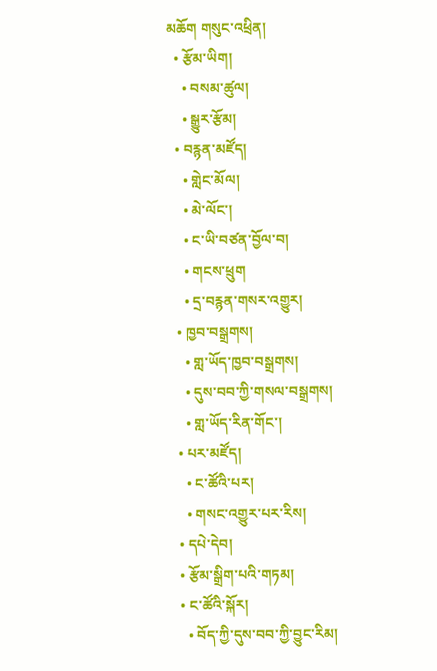མཆོག གསུང་འཕྲིན།
  • རྩོམ་ཡིག།
    • བསམ་ཚུལ།
    • སྒྱུར་རྩོམ།
  • བརྙན་མཛོད།
    • གླེང་མོལ།
    • མེ་ལོང་།
    • ང་ཡི་བཙན་བྱོལ་བ།
    • གངས་ཕྲུག
    • དྲ་བརྙན་གསར་འགྱུར།
  • ཁྱབ་བསྒྲགས།
    • གླ་ཡོད་ཁྱབ་བསྒྲགས།
    • དུས་བབ་ཀྱི་གསལ་བསྒྲགས།
    • གླ་ཡོད་རིན་གོང་།
  • པར་མཛོད།
    • ང་ཚོའི་པར།
    • གསང་འགྱུར་པར་རིས།
  • དཔེ་དེབ།
  • རྩོམ་སྒྲིག་པའི་གཏམ།
  • ང་ཚོའི་སྐོར།
    • བོད་ཀྱི་དུས་བབ་ཀྱི་བྱུང་རིམ།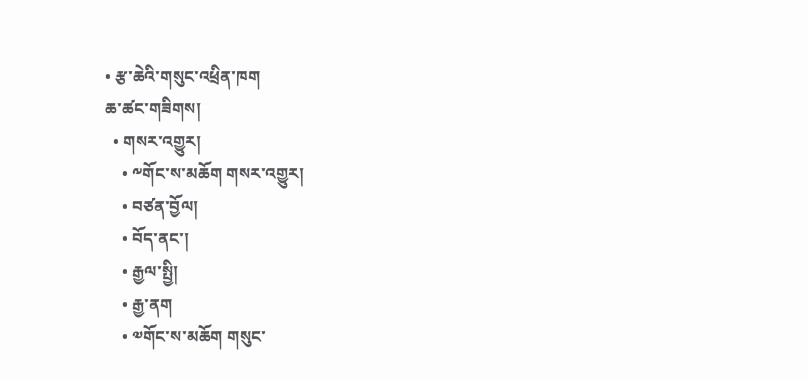• རྩ་ཆེའི་གསུང་འཕྲིན་ཁག
ཆ་ཚང་གཟིགས།
  • གསར་འགྱུར།
    • ༸གོང་ས་མཆོག གསར་འགྱུར།
    • བཙན་བྱོལ།
    • བོད་ནང་།
    • རྒྱལ་སྤྱི།
    • རྒྱ་ནག
    • ༧གོང་ས་མཆོག གསུང་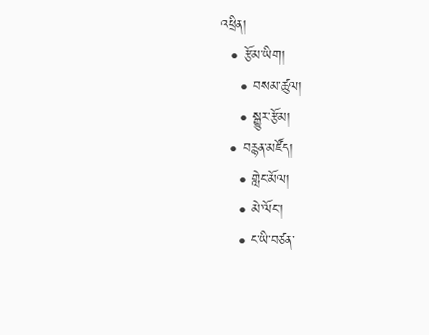འཕྲིན།
  • རྩོམ་ཡིག།
    • བསམ་ཚུལ།
    • སྒྱུར་རྩོམ།
  • བརྙན་མཛོད།
    • གླེང་མོལ།
    • མེ་ལོང་།
    • ང་ཡི་བཙན་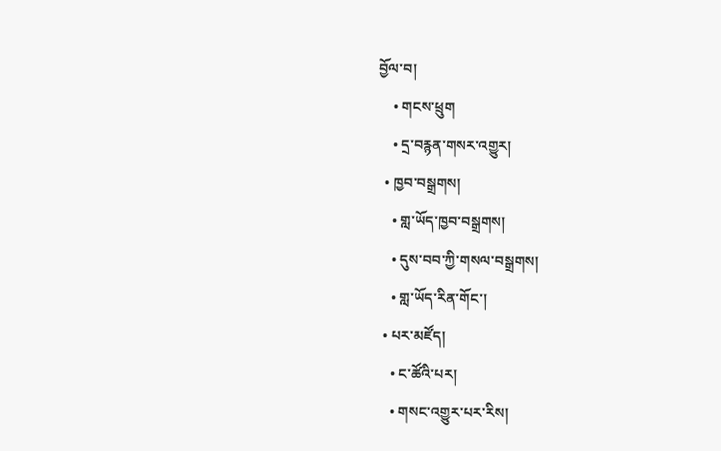བྱོལ་བ།
    • གངས་ཕྲུག
    • དྲ་བརྙན་གསར་འགྱུར།
  • ཁྱབ་བསྒྲགས།
    • གླ་ཡོད་ཁྱབ་བསྒྲགས།
    • དུས་བབ་ཀྱི་གསལ་བསྒྲགས།
    • གླ་ཡོད་རིན་གོང་།
  • པར་མཛོད།
    • ང་ཚོའི་པར།
    • གསང་འགྱུར་པར་རིས།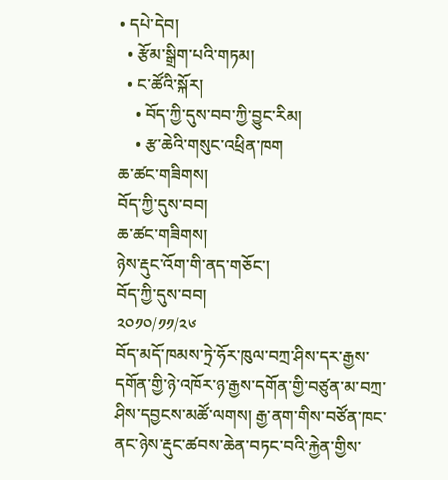• དཔེ་དེབ།
  • རྩོམ་སྒྲིག་པའི་གཏམ།
  • ང་ཚོའི་སྐོར།
    • བོད་ཀྱི་དུས་བབ་ཀྱི་བྱུང་རིམ།
    • རྩ་ཆེའི་གསུང་འཕྲིན་ཁག
ཆ་ཚང་གཟིགས།
བོད་ཀྱི་དུས་བབ།
ཆ་ཚང་གཟིགས།
ཉེས་རྡུང་འོག་གི་ནད་གཅོང་།
བོད་ཀྱི་དུས་བབ།
༢༠༡༠/༡༡/༢༦
བོད་མདོ་ཁམས་ཏྲེ་ཧོར་ཁུལ་བཀྲ་ཤིས་དར་རྒྱས་དགོན་གྱི་ཉེ་འཁོར་ཉ་རྒྱས་དགོན་གྱི་བཙུན་མ་བཀྲ་ཤིས་དབྱངས་མཚོ་ལགས། རྒྱ་ནག་གིས་བཙོན་ཁང་ནང་ཉེས་རྡུང་ཚབས་ཆེན་བཏང་བའི་རྐྱེན་གྱིས་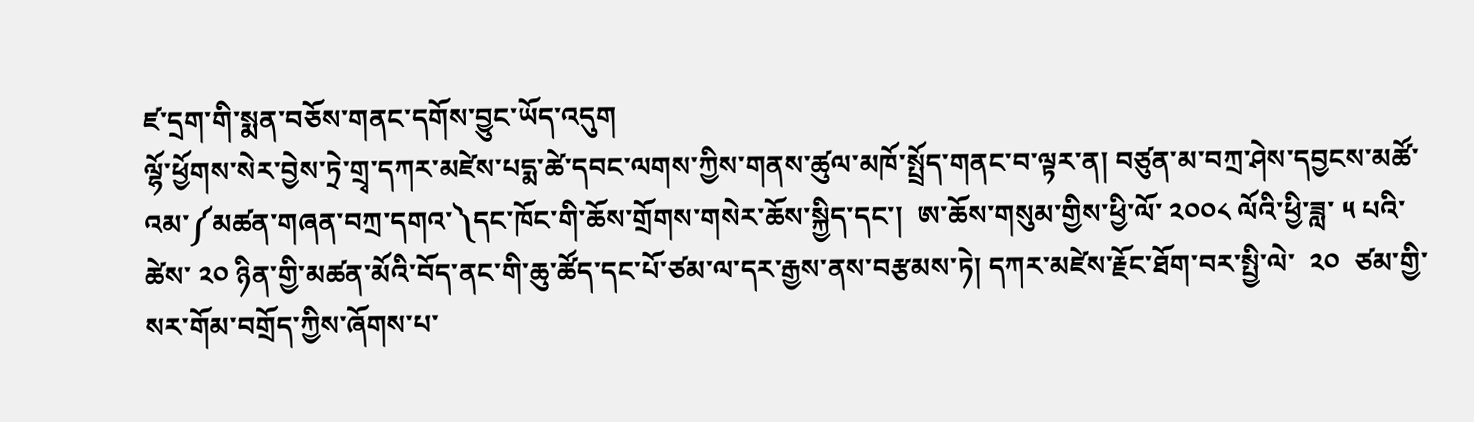ཛ་དྲག་གི་སྨན་བཅོས་གནང་དགོས་བྱུང་ཡོད་འདུག
ལྷོ་ཕྱོགས་སེར་བྱེས་ཏྲེ་གྲྭ་དཀར་མཛེས་པདྨ་ཚེ་དབང་ལགས་ཀྱིས་གནས་ཚུལ་མཁོ་སྤྲོད་གནང་བ་ལྟར་ན། བཙུན་མ་བཀྲ་ཤེས་དབྱངས་མཚོ་འམ་༼མཚན་གཞན་བཀྲ་དགའ་༽དང་ཁོང་གི་ཆོས་གྲོགས་གསེར་ཆོས་སྐྱིད་དང་།  ཨ་ཆོས་གསུམ་གྱིས་ཕྱི་ལོ་ ༢༠༠༨ ལོའི་ཕྱི་ཟླ་ ༥ པའི་ཚེས་ ༢༠ ཉིན་གྱི་མཚན་མོའི་བོད་ནང་གི་ཆུ་ཚོད་དང་པོ་ཙམ་ལ་དར་རྒྱས་ནས་བརྩམས་ཏེ། དཀར་མཛེས་རྗོང་ཐོག་བར་སྤྱི་ལེ་  ༢༠  ཙམ་གྱི་སར་གོམ་བགྲོད་ཀྱིས་ཞོགས་པ་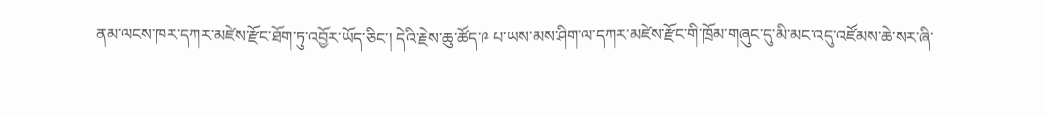ནམ་ལངས་ཁར་དཀར་མཛེས་རྫོང་ཐོག་ཏུ་འབྱོར་ཡོད་ཅིང་། དེའི་རྗེས་ཆུ་ཚོད་༩ པ་ཡས་མས་ཤིག་ལ་དཀར་མཛེས་རྫོང་གི་ཁྲོམ་གཞུང་དུ་མི་མང་འདུ་འཛོམས་ཆེ་སར་ཞི་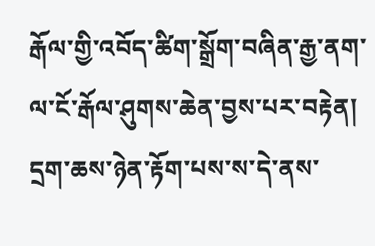རྒོལ་གྱི་འབོད་ཚིག་སྒྲོག་བཞིན་རྒྱ་ནག་ལ་ངོ་རྒོལ་ཤུགས་ཆེན་བྱས་པར་བརྟེན།    དྲག་ཆས་ཉེན་རྟོག་པས་ས་དེ་ནས་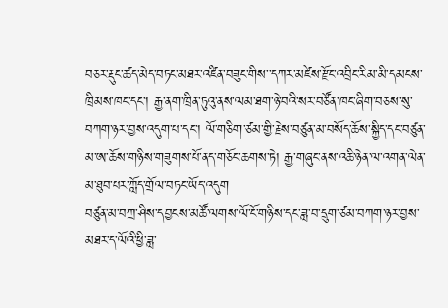བཅར་རྡུང་ཚད་མེད་བཏང་མཐར་འཛིན་བཟུང་གིས་་དཀར་མཛེས་རྫོང་འབྲིང་རིམ་མི་དམངས་ཁྲིམས་ཁང་དང་། རྒྱ་ནག་ཁྲིན་ཏུའུ་ནས་ལམ་ཐག་ཉེ་བའི་སར་བཙོན་ཁང་ཞིག་བཅས་སུ་བཀག་ཉར་བྱས་འདུག་པ་དང་། ལོ་གཅིག་ཙམ་གྱི་རྗེས་བཙུན་མ་བསོད་ཆོས་སྐྱིད་དང་བཙུན་མ་ཨ་ཆོས་གཉིས་གཟུགས་པོ་ནད་གཅོང་ཆགས་ཏེ། རྒྱ་གཞུང་ནས་འཆི་ཉེན་ལ་འགན་ལེན་མ་ཐུབ་པར་ཀློད་གྲོལ་བཏང་ཡོད་འདུག
བཙུན་མ་བཀྲ་ཤིས་དབྱངས་མཚོ་ལགས་ལོ་ངོ་གཉིས་དང་ཟླ་བ་དྲུག་ཙམ་བཀག་ཉར་བྱས་མཐར་ད་ལོའི་ཕྱི་ཟླ་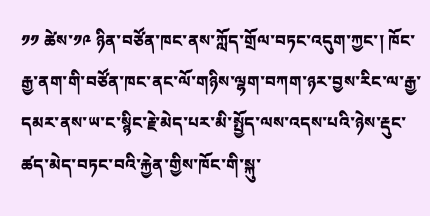༡༡ ཚེས་༡༩ ཉིན་བཙོན་ཁང་ནས་ཀློད་གྲོལ་བཏང་འདུག་ཀྱང་། ཁོང་རྒྱ་ནག་གི་བཙོན་ཁང་ནང་ལོ་གཉིས་ལྷག་བཀག་ཉར་བྱས་རིང་ལ་རྒྱ་དམར་ནས་ཡ་ང་སྙིང་རྗེ་མེད་པར་མི་སྤྱོད་ལས་འདས་པའི་ཉེས་རྡུང་ཚད་མེད་བཏང་བའི་རྐྱེན་གྱིས་ཁོང་གི་སྐུ་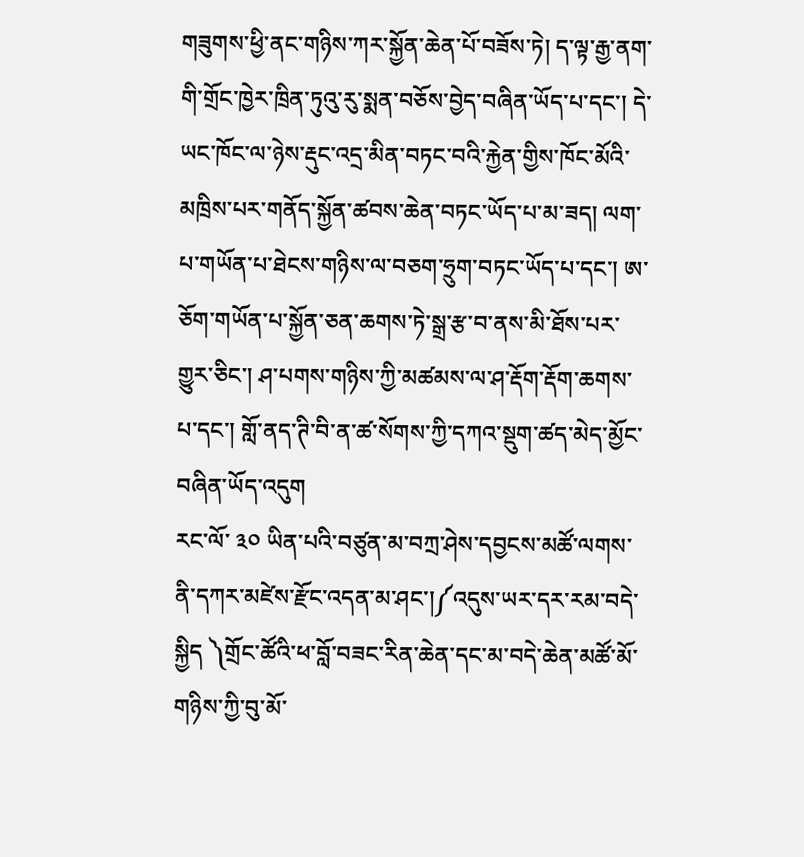གཟུགས་ཕྱི་ནང་གཉིས་ཀར་སྐྱོན་ཆེན་པོ་བཟོས་ཏེ། ད་ལྟ་རྒྱ་ནག་གི་གྲོང་ཁྱེར་ཁྲིན་ཏུའུ་རུ་སྨན་བཅོས་བྱེད་བཞིན་ཡོད་པ་དང་། དེ་ཡང་ཁོང་ལ་ཉེས་རྡུང་འདྲ་མིན་བཏང་བའི་རྐྱེན་གྱིས་ཁོང་མོའི་མཁྲིས་པར་གནོད་སྐྱོན་ཚབས་ཆེན་བཏང་ཡོད་པ་མ་ཟད། ལག་པ་གཡོན་པ་ཐེངས་གཉིས་ལ་བཅག་ཧྲུག་བཏང་ཡོད་པ་དང་། ཨ་ཅོག་གཡོན་པ་སྐྱོན་ཅན་ཆགས་ཏེ་སྒྲ་རྩ་བ་ནས་མི་ཐོས་པར་གྱུར་ཅིང་། ཤ་པགས་གཉིས་ཀྱི་མཚམས་ལ་ཤ་རྡོག་རྡོག་ཆགས་པ་དང་། གློ་ནད་ཊི་བི་ན་ཚ་སོགས་ཀྱི་དཀའ་སྡུག་ཚད་མེད་མྱོང་བཞིན་ཡོད་འདུག
རང་ལོ་ ༣༠ ཡིན་པའི་བཙུན་མ་བཀྲ་ཤེས་དབྱངས་མཚོ་ལགས་ནི་དཀར་མཛེས་རྫོང་འདན་མ་ཤང་།༼འདུས་ཡར་དར་རམ་བདེ་སྐྱིད ༽གྲོང་ཚོའི་ཕ་བློ་བཟང་རིན་ཆེན་དང་མ་བདེ་ཆེན་མཚོ་མོ་གཉིས་ཀྱི་བུ་མོ་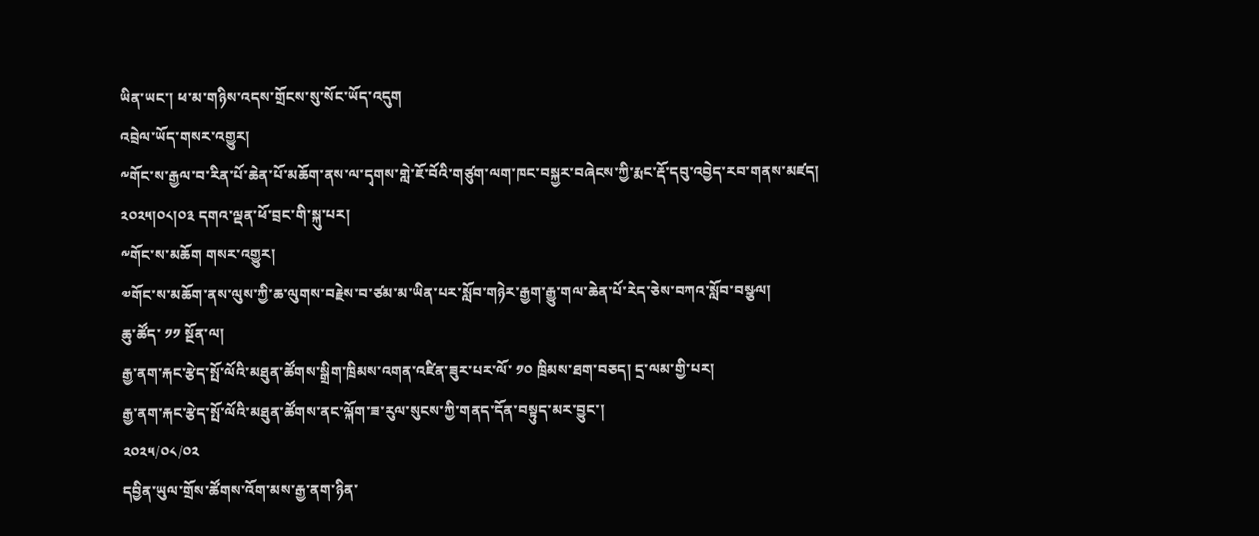ཡིན་ཡང་། ཕ་མ་གཉིས་འདས་གྲོངས་སུ་སོང་ཡོད་འདུག
འབྲེལ་ཡོད་གསར་འགྱུར།
༸གོང་ས་རྒྱལ་བ་རིན་པོ་ཆེན་པོ་མཆོག་ནས་ལ་དྭགས་གླེ་ཇོ་བོའི་གཙུག་ལག་ཁང་བསྐྱར་བཞེངས་ཀྱི་རྨང་རྡོ་དབུ་འབྱེད་རབ་གནས་མཛད། ༢༠༢༥།༠༨།༠༣ དགའ་ལྡན་ཕོ་བྲང་གི་སྐུ་པར།
༸གོང་ས་མཆོག གསར་འགྱུར།
༧གོང་ས་མཆོག་ནས་ལུས་ཀྱི་ཆ་ལུགས་བརྗེས་བ་ཙམ་མ་ཡིན་པར་སློབ་གཉེར་རྒྱག་རྒྱུ་གལ་ཆེན་པོ་རེད་ཅེས་བཀའ་སློབ་བསྩལ།
ཆུ་ཚོད་ ༡༡ སྔོན་ལ།
རྒྱ་ནག་རྐང་རྩེད་སྤོ་ལོའི་མཐུན་ཚོགས་སྒྲིག་ཁྲིམས་འགན་འཛིན་ཟུར་པར་ལོ་ ༡༠ ཁྲིམས་ཐག་བཅད། དྲ་ལམ་གྱི་པར།
རྒྱ་ནག་རྐང་རྩེད་སྤོ་ལོའི་མཐུན་ཚོགས་ནང་ལྐོག་ཟ་རུལ་སུངས་ཀྱི་གནད་དོན་བསྟུད་མར་བྱུང་།
༢༠༢༥/༠༨/༠༢
དབྱིན་ཡུལ་གྲོས་ཚོགས་འོག་མས་རྒྱ་ནག་ཉིན་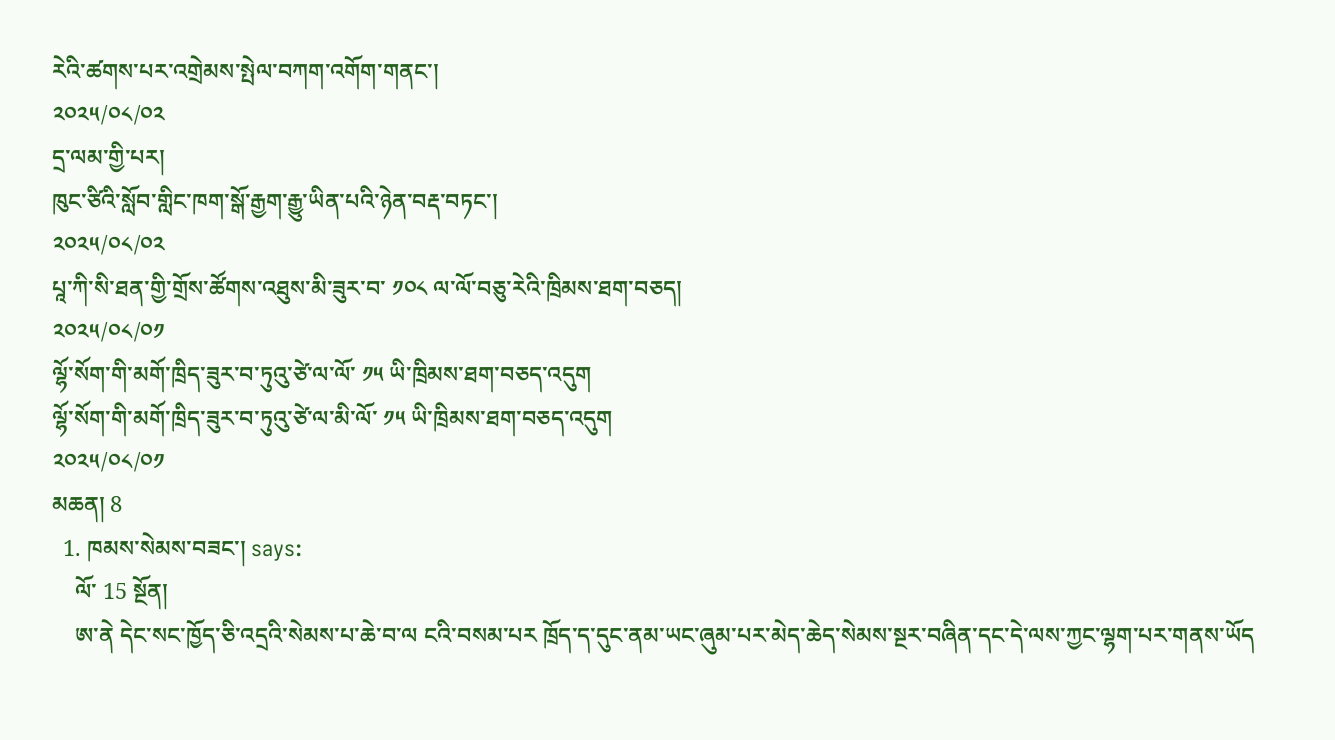རེའི་ཚགས་པར་འགྲེམས་སྤེལ་བཀག་འགོག་གནང་།
༢༠༢༥/༠༨/༠༢
དྲ་ལམ་གྱི་པར།
ཁུང་ཙིའི་སློབ་གླིང་ཁག་སྒོ་རྒྱག་རྒྱུ་ཡིན་པའི་ཉེན་བརྡ་བཏང་།
༢༠༢༥/༠༨/༠༢
པཱ་ཀི་སི་ཐན་གྱི་གྲོས་ཚོགས་འཐུས་མི་ཟུར་བ་ ༡༠༨ ལ་ལོ་བཅུ་རེའི་ཁྲིམས་ཐག་བཅད།
༢༠༢༥/༠༨/༠༡
ལྷོ་སོག་གི་མགོ་ཁྲིད་ཟུར་བ་ཏུའུ་ཙེ་ལ་ལོ་ ༡༥ ཡི་ཁྲིམས་ཐག་བཅད་འདུག
ལྷོ་སོག་གི་མགོ་ཁྲིད་ཟུར་བ་ཏུའུ་ཙེ་ལ་མི་ལོ་ ༡༥ ཡི་ཁྲིམས་ཐག་བཅད་འདུག
༢༠༢༥/༠༨/༠༡
མཆན། 8
  1. ཁམས་སེམས་བཟང་། says:
    ལོ་ 15 སྔོན།
    ཨ་ནེ དེང་སང་ཁྱོད་ཅི་འདྲའི་སེམས་པ་ཆེ་བ་ལ ངའི་བསམ་པར ཁྲོད་ད་དུང་ནམ་ཡང་ཞུམ་པར་མེད་ཆེད་སེམས་སྔར་བཞིན་དང་དེ་ལས་ཀྱང་ལྷག་པར་གནས་ཡོད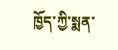ཁྱོད་ཀྱི་སྨན་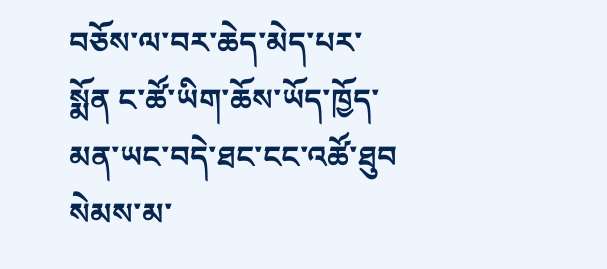བཅོས་ལ་བར་ཆེད་མེད་པར་སྨོན ང་ཚོ་ཡིག་ཆོས་ཡོད་ཁྱོད་མན་ཡང་བདེ་ཐང་ངང་འཚོ་ཐུབ སེམས་མ་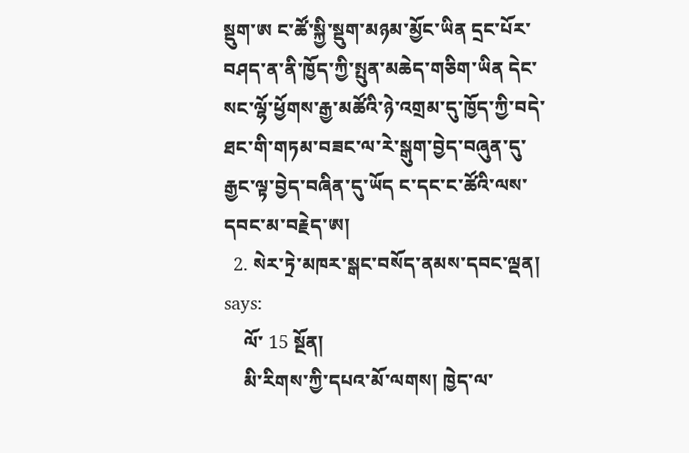སྡུག་ཨ ང་ཚོ་སྐྱི་སྡུག་མཉམ་མྱོང་ཡིན དྲང་པོར་བཤད་ན་ནི་ཁྱོད་ཀྱི་སྤུན་མཆེད་གཅིག་ཡིན དེང་སང་ལྷོ་ཕྱོགས་རྒྱ་མཚོའི་ཉེ་འགྲམ་དུ་ཁྱོད་ཀྱི་བདེ་ཐང་གི་གཏམ་བཟང་ལ་རེ་སྒུག་བྱེད་བཞུན་དུ་རྒྱང་ལྟ་བྱེད་བཞིན་དུ་ཡོད ང་དང་ང་ཚོའི་ལས་དབང་མ་བརྗེད་ཨ།
  2. སེར་ཏྲེ་མཁར་སྒང་བསོད་ནམས་དབང་ལྡན། says:
    ལོ་ 15 སྔོན།
    མི་རིགས་ཀྱི་དཔའ་མོ་ལགས། ཁྱེད་ལ་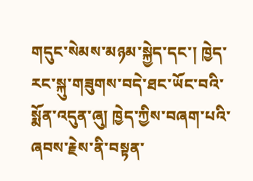གདུང་སེམས་མཉམ་སྐྱེད་དང་། ཁྱེད་རང་སྐུ་གཟུགས་བདེ་ཐང་ཡོང་བའི་སྨོན་འདུན་ཞུ། ཁྱེད་ཀྱིས་བཞག་པའི་ཞབས་རྗེས་ནི་བསྟན་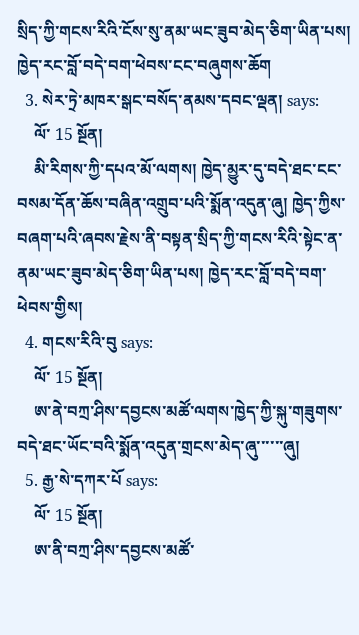སྲིད་ཀྱི་གངས་རིའི་ངོས་སུ་ནམ་ཡང་ཟུབ་མེད་ཅིག་ཡིན་པས། ཁྱེད་རང་བློ་བདེ་བག་ཕེབས་ངང་བཞུགས་ཆོག
  3. སེར་ཏྲེ་མཁར་སྒང་བསོད་ནམས་དབང་ལྡན། says:
    ལོ་ 15 སྔོན།
    མི་རིགས་ཀྱི་དཔའ་མོ་ལགས། ཁྱེད་མྱུར་དུ་བདེ་ཐང་ངང་བསམ་དོན་ཆོས་བཞིན་འགྲུབ་པའི་སྨོན་འདུན་ཞུ། ཁྱེད་ཀྱིས་བཞག་པའི་ཞབས་རྗེས་ནི་བསྟན་སྲིད་ཀྱི་གངས་རིའི་སྟེང་ན་ནམ་ཡང་ཟུབ་མེད་ཅིག་ཡིན་པས། ཁྱེད་རང་བློ་བདེ་བག་ཕེབས་གྱིས།
  4. གངས་རིའི་བུ says:
    ལོ་ 15 སྔོན།
    ཨ་ནེ་བཀྲ་ཤིས་དབྱངས་མཚོ་ལགས་ཁྱེད་ཀྱི་སྐུ་གཟུགས་བདེ་ཐང་ཡོང་བའི་སྨོན་འདུན་གྲངས་མེད་ཞུ་་་་་་ཞུ།
  5. རྒྱ་སེ་དཀར་པོ says:
    ལོ་ 15 སྔོན།
    ཨ་ནི་བཀྲ་ཤིས་དབྱངས་མཚོ་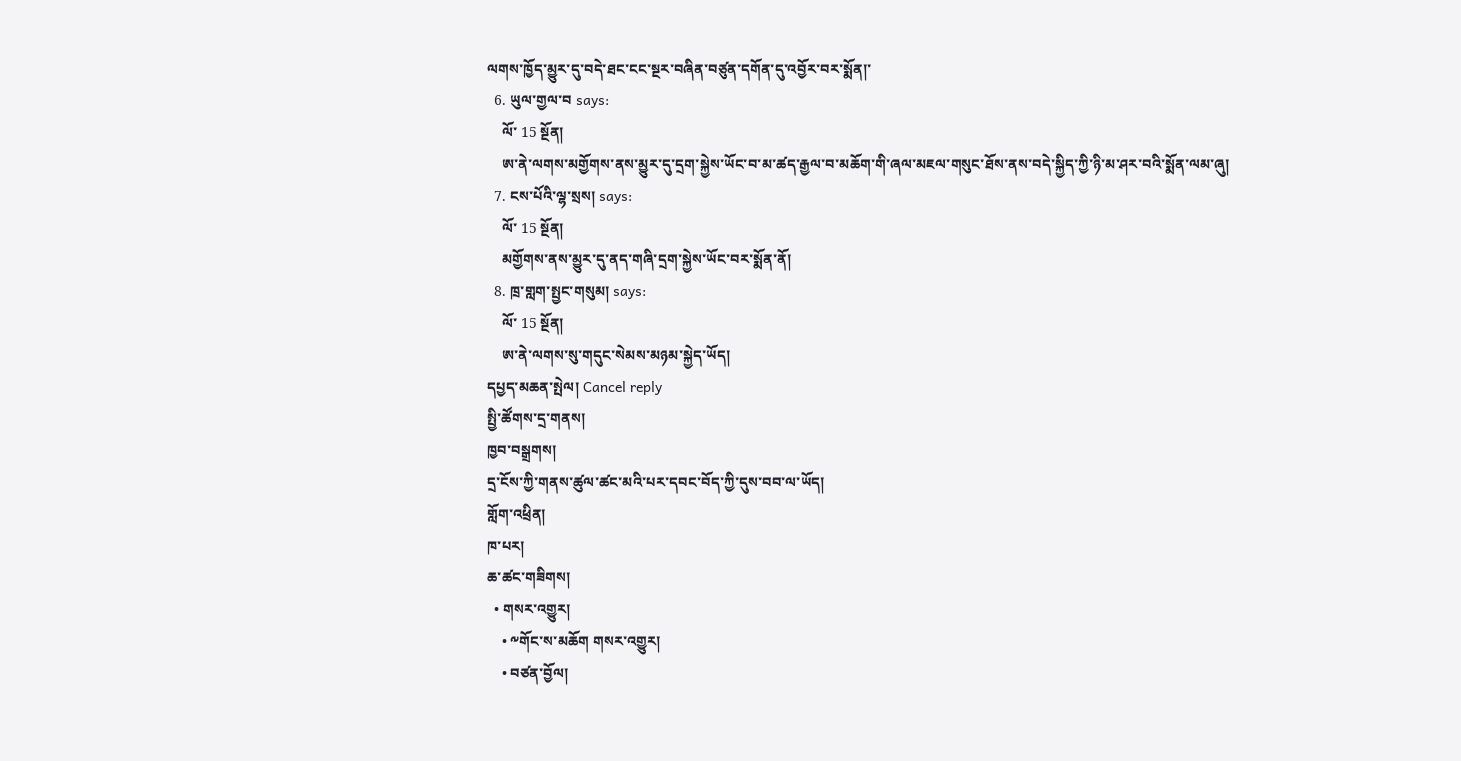ལགས་ཁྱོད་མྱུར་དུ་བདེ་ཐང་ངང་སྔར་བཞིན་བཙུན་དགོན་དུ་འབྱོར་བར་སྨོན།་
  6. ཡུལ་གྱལ་བ says:
    ལོ་ 15 སྔོན།
    ཨ་ནེ་ལགས་མགྱོགས་ནས་མྱུར་དུ་དྲག་སྐྱེས་ཡོང་བ་མ་ཚད་རྒྱལ་བ་མཆོག་གི་ཞལ་མཇལ་གསུང་ཐོས་ནས་བདེ་སྐྱིད་ཀྱི་ཉི་མ་ཤར་བའི་སྨོན་ལམ་ཞུ།
  7. ངས་པོའི་ལྷ་སྲས། says:
    ལོ་ 15 སྔོན།
    མགྱོགས་ནས་མྱུར་དུ་ནད་གཞི་དྲག་སྐྱེས་ཡོང་བར་སྨོན་ནོ།
  8. ཁྲ་གླག་སྤྱང་གསུམ། says:
    ལོ་ 15 སྔོན།
    ཨ་ནེ་ལགས་སུ་གདུང་སེམས་མཉམ་སྐྱེད་ཡོད།
དཔྱད་མཆན་སྤེལ། Cancel reply
སྤྱི་ཚོགས་དྲ་གནས།
ཁྱབ་བསྒྲགས།
དྲ་ངོས་ཀྱི་གནས་ཚུལ་ཚང་མའི་པར་དབང་བོད་ཀྱི་དུས་བབ་ལ་ཡོད།
གློག་འཕྲིན།
ཁ་པར།
ཆ་ཚང་གཟིགས།
  • གསར་འགྱུར།
    • ༸གོང་ས་མཆོག གསར་འགྱུར།
    • བཙན་བྱོལ།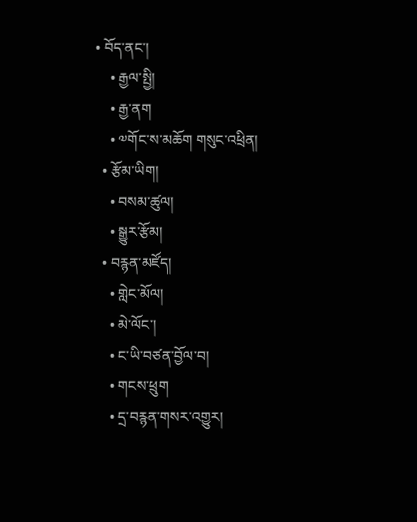• བོད་ནང་།
    • རྒྱལ་སྤྱི།
    • རྒྱ་ནག
    • ༧གོང་ས་མཆོག གསུང་འཕྲིན།
  • རྩོམ་ཡིག།
    • བསམ་ཚུལ།
    • སྒྱུར་རྩོམ།
  • བརྙན་མཛོད།
    • གླེང་མོལ།
    • མེ་ལོང་།
    • ང་ཡི་བཙན་བྱོལ་བ།
    • གངས་ཕྲུག
    • དྲ་བརྙན་གསར་འགྱུར།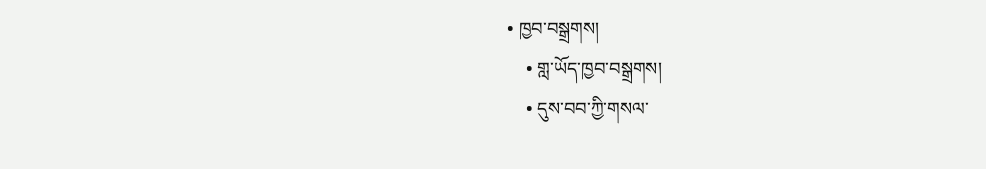• ཁྱབ་བསྒྲགས།
    • གླ་ཡོད་ཁྱབ་བསྒྲགས།
    • དུས་བབ་ཀྱི་གསལ་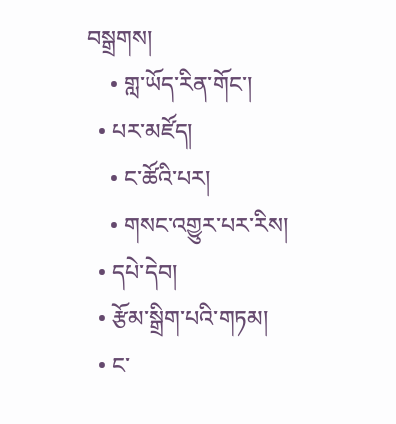བསྒྲགས།
    • གླ་ཡོད་རིན་གོང་།
  • པར་མཛོད།
    • ང་ཚོའི་པར།
    • གསང་འགྱུར་པར་རིས།
  • དཔེ་དེབ།
  • རྩོམ་སྒྲིག་པའི་གཏམ།
  • ང་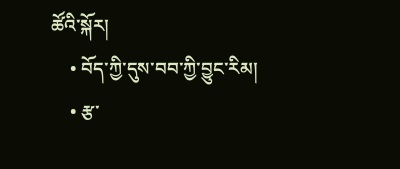ཚོའི་སྐོར།
    • བོད་ཀྱི་དུས་བབ་ཀྱི་བྱུང་རིམ།
    • རྩ་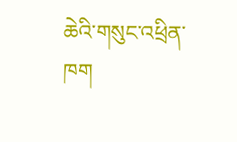ཆེའི་གསུང་འཕྲིན་ཁག